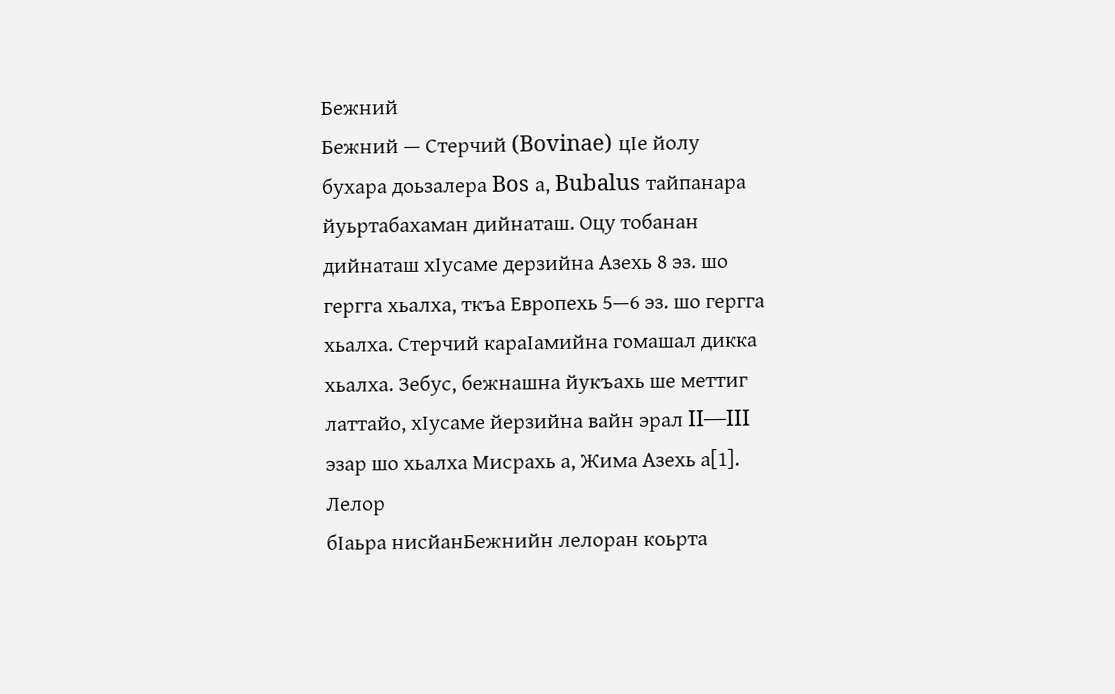Бежний
Бежний — Стерчий (Bovinae) цӀе йолу бухара доьзалера Bos а, Bubalus тайпанара йуьртабахаман дийнаташ. Оцу тобанан дийнаташ хӀусаме дерзийна Азехь 8 эз. шо гергга хьалха, ткъа Европехь 5—6 эз. шо гергга хьалха. Стерчий караӀамийна гомашал дикка хьалха. Зебус, бежнашна йукъахь ше меттиг латтайо, хӀусаме йерзийна вайн эрал II—III эзар шо хьалха Мисрахь а, Жима Азехь а[1].
Лелор
бӀаьра нисйанБежнийн лелоран коьрта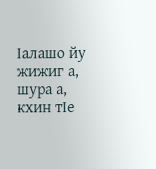Ӏалашо йу жижиг а, шура а, кхин тӀе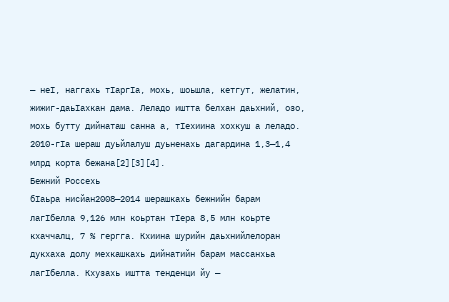— неӀ, наггахь тӀаргӀа, мохь, шоьшла, кетгут, желатин, жижиг-даьӀахкан дама. Леладо иштта белхан даьхний, озо, мохь бутту дийнаташ санна а, тӀехиина хохкуш а леладо. 2010-гӀа шераш дуьйлалуш дуьненахь дагардина 1,3—1,4 млрд корта бежана[2][3][4].
Бежний Россехь
бӀаьра нисйан2008—2014 шерашкахь бежнийн барам лагӀбелла 9,126 млн коьртан тӀера 8,5 млн коьрте кхаччалц, 7 % гергга. Кхиина шурийн даьхнийлелоран дукхаха долу мехкашкахь дийнатийн барам массанхьа лагӀбелла. Кхузахь иштта тенденци йу —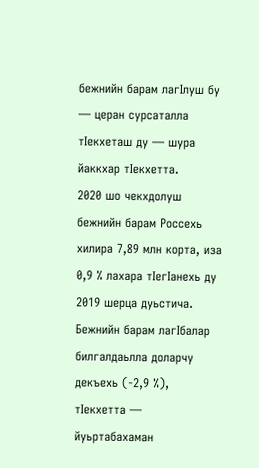бежнийн барам лагӀлуш бу — церан сурсаталла тӀекхеташ ду — шура йаккхар тӀекхетта.
2020 шо чекхдолуш бежнийн барам Россехь хилира 7,89 млн корта, иза 0,9 % лахара тӀегӀанехь ду 2019 шерца дуьстича. Бежнийн барам лагӀбалар билгалдаьлла доларчу декъехь (-2,9 %), тӀекхетта — йуьртабахаман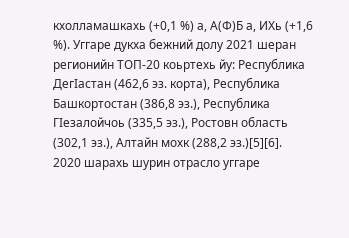кхолламашкахь (+0,1 %) а, А(Ф)Б а, ИХь (+1,6 %). Уггаре дукха бежний долу 2021 шеран регионийн ТОП-20 коьртехь йу: Республика ДегӀастан (462,6 эз. корта), Республика Башкортостан (386,8 эз.), Республика ГӀезалойчоь (335,5 эз.), Ростовн область (302,1 эз.), Алтайн мохк (288,2 эз.)[5][6].
2020 шарахь шурин отрасло уггаре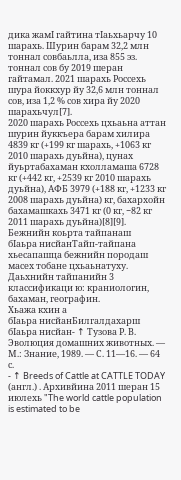дика жамӀ гайтина тӀаьхьарчу 10 шарахь. Шурин барам 32,2 млн тоннал совбаьлла, иза 855 эз. тоннал сов бу 2019 шеран гайтамал. 2021 шарахь Россехь шура йоккхур йу 32,6 млн тоннал сов, иза 1,2 % сов хира йу 2020 шарахьчул[7].
2020 шарахь Россехь цхьаьна аттан шурин йуккъера барам хилира 4839 кг (+199 кг шарахь, +1063 кг 2010 шарахь дуьйна), цунах йуьртабахаман кхолламаша 6728 кг (+442 кг, +2539 кг 2010 шарахь дуьйна), АФБ 3979 (+188 кг, +1233 кг 2008 шарахь дуьйна) кг, бахархойн бахамашкахь 3471 кг (0 кг, −82 кг 2011 шарахь дуьйна)[8][9].
Бежнийн коьрта тайпанаш
бӀаьра нисйанТайп-тайпана хьесапашца бежнийн породаш масех тобане цхьаьнатуху. Даьхнийн тайпанийн 3 классификаци ю: краниологин, бахаман, географин.
Хьажа кхин а
бӀаьра нисйанБилгалдахарш
бӀаьра нисйан- ↑ Тузова Р. В. Эволюция домашних животных. — М.: Знание, 1989. — С. 11—16. — 64 с.
- ↑ Breeds of Cattle at CATTLE TODAY (англ.) . Архивйина 2011 шеран 15 июлехь "The world cattle population is estimated to be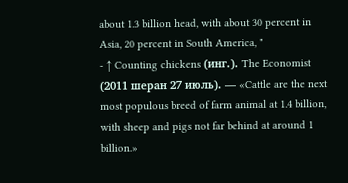about 1.3 billion head, with about 30 percent in Asia, 20 percent in South America, "
- ↑ Counting chickens (инг.). The Economist (2011 шеран 27 июль). — «Cattle are the next most populous breed of farm animal at 1.4 billion, with sheep and pigs not far behind at around 1 billion.»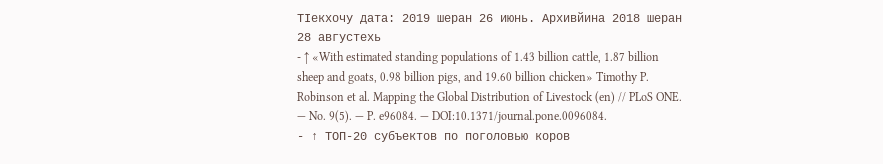ТӀекхочу дата: 2019 шеран 26 июнь. Архивйина 2018 шеран 28 августехь
- ↑ «With estimated standing populations of 1.43 billion cattle, 1.87 billion sheep and goats, 0.98 billion pigs, and 19.60 billion chicken» Timothy P. Robinson et al. Mapping the Global Distribution of Livestock (en) // PLoS ONE. — No. 9(5). — P. e96084. — DOI:10.1371/journal.pone.0096084.
- ↑ ТОП-20 субъектов по поголовью коров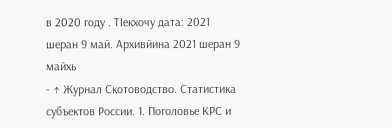в 2020 году . ТӀекхочу дата: 2021 шеран 9 май. Архивйина 2021 шеран 9 майхь
- ↑ Журнал Скотоводство. Статистика субъектов России. 1. Поголовье КРС и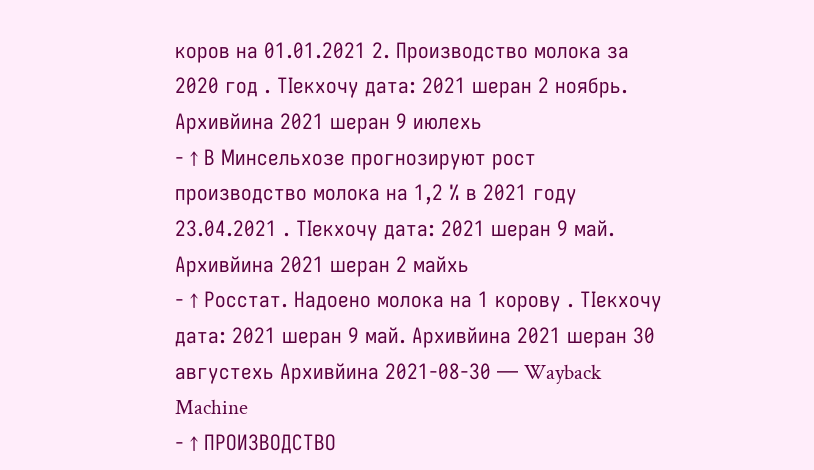коров на 01.01.2021 2. Производство молока за 2020 год . ТӀекхочу дата: 2021 шеран 2 ноябрь. Архивйина 2021 шеран 9 июлехь
- ↑ В Минсельхозе прогнозируют рост производство молока на 1,2 % в 2021 году 23.04.2021 . ТӀекхочу дата: 2021 шеран 9 май. Архивйина 2021 шеран 2 майхь
- ↑ Росстат. Надоено молока на 1 корову . ТӀекхочу дата: 2021 шеран 9 май. Архивйина 2021 шеран 30 августехь Архивйина 2021-08-30 — Wayback Machine
- ↑ ПРОИЗВОДСТВО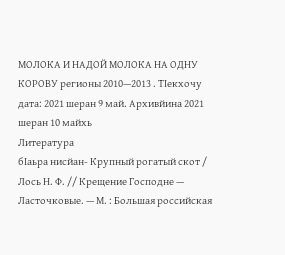МОЛОКА И НАДОЙ МОЛОКА НА ОДНУ КОРОВУ регионы 2010—2013 . ТӀекхочу дата: 2021 шеран 9 май. Архивйина 2021 шеран 10 майхь
Литература
бӀаьра нисйан- Крупный рогатый скот / Лось Н. Ф. // Крещение Господне — Ласточковые. — М. : Большая российская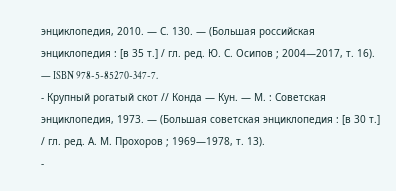энциклопедия, 2010. — С. 130. — (Большая российская энциклопедия : [в 35 т.] / гл. ред. Ю. С. Осипов ; 2004—2017, т. 16). — ISBN 978-5-85270-347-7.
- Крупный рогатый скот // Конда — Кун. — М. : Советская энциклопедия, 1973. — (Большая советская энциклопедия : [в 30 т.] / гл. ред. А. М. Прохоров ; 1969—1978, т. 13).
-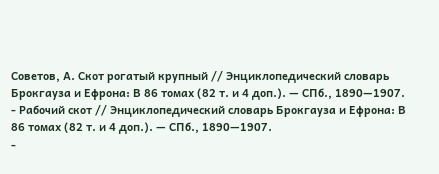Советов, А. Скот рогатый крупный // Энциклопедический словарь Брокгауза и Ефрона: В 86 томах (82 т. и 4 доп.). — СПб., 1890—1907.
- Рабочий скот // Энциклопедический словарь Брокгауза и Ефрона: В 86 томах (82 т. и 4 доп.). — СПб., 1890—1907.
-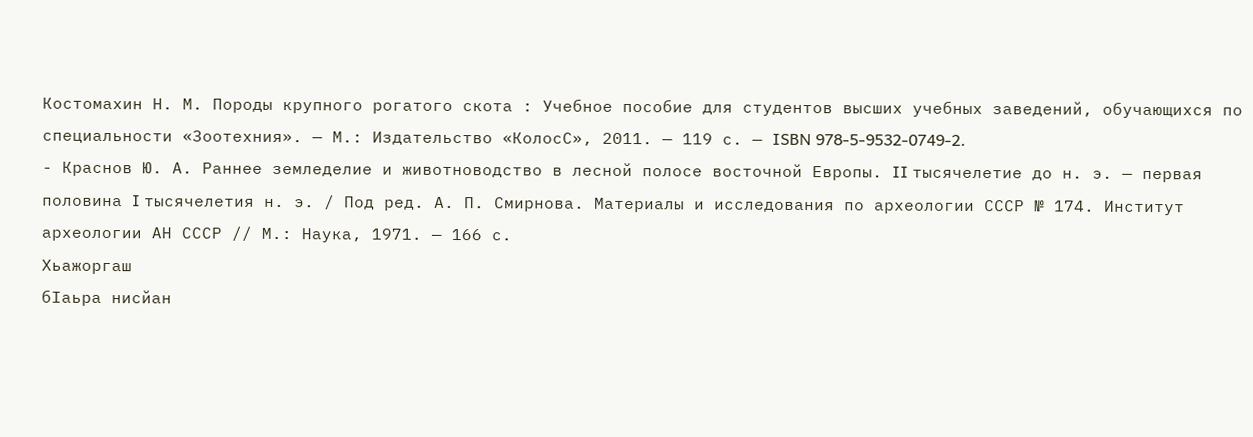Костомахин Н. М. Породы крупного рогатого скота : Учебное пособие для студентов высших учебных заведений, обучающихся по специальности «Зоотехния». — М.: Издательство «КолосС», 2011. — 119 с. — ISBN 978-5-9532-0749-2.
- Краснов Ю. А. Раннее земледелие и животноводство в лесной полосе восточной Европы. II тысячелетие до н. э. — первая половина I тысячелетия н. э. / Под ред. А. П. Смирнова. Материалы и исследования по археологии СССР № 174. Институт археологии АН СССР // М.: Наука, 1971. — 166 с.
Хьажоргаш
бӀаьра нисйан